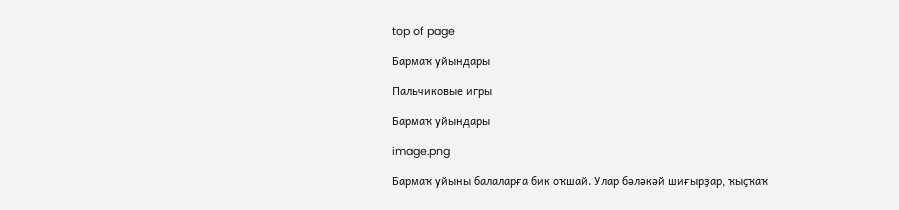top of page

Бармаҡ уйындары

Пальчиковые игры

Бармаҡ уйындары

image.png

Бармаҡ уйыны балаларға бик оҡшай. Улар бәләкәй шиғырҙар, ҡыҫҡаҡ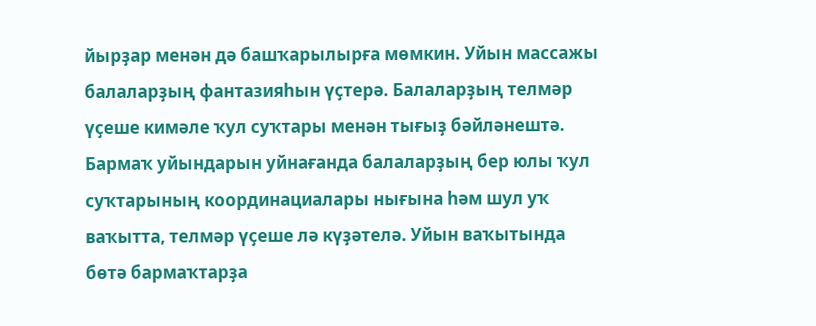йырҙар менән дә башҡарылырға мөмкин. Уйын массажы балаларҙың фантазияһын үҫтерә. Балаларҙың телмәр үҫеше кимәле ҡул суҡтары менән тығыҙ бәйләнештә. Бармаҡ уйындарын уйнағанда балаларҙың бер юлы ҡул суҡтарының координациалары нығына һәм шул уҡ ваҡытта, телмәр үҫеше лә күҙәтелә. Уйын ваҡытында бөтә бармаҡтарҙа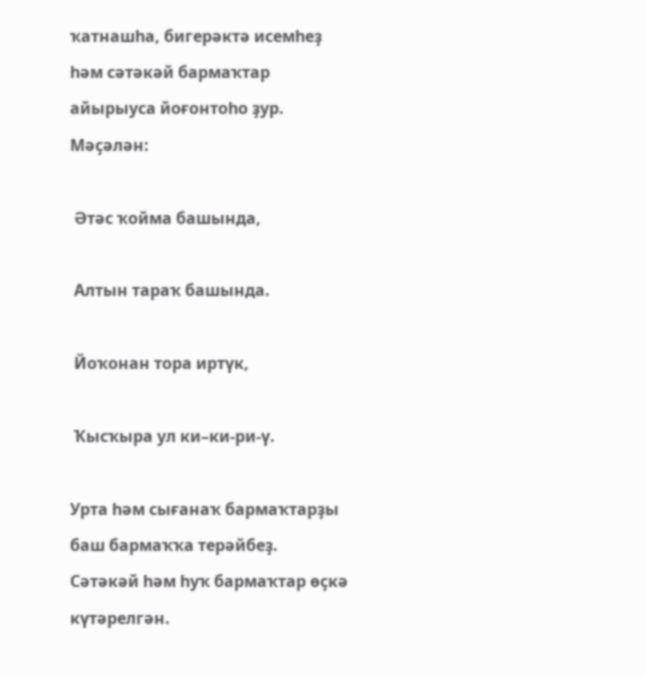ҡатнашһа, бигерәктә исемһеҙ һәм сәтәкәй бармаҡтар айырыуса йоғонтоһо ҙур. Мәҫәлән:

 Әтәс ҡойма башында,

 Алтын тараҡ башында.

 Йоҡонан тора иртүк,

 Ҡысҡыра ул ки–ки-ри-ү.

Урта һәм сығанаҡ бармаҡтарҙы баш бармаҡҡа терәйбеҙ. Сәтәкәй һәм һуҡ бармаҡтар өҫкә күтәрелгән.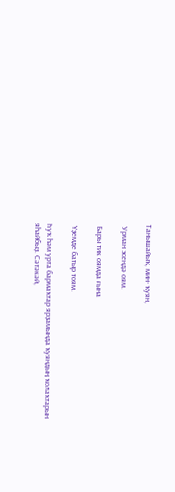Танышайыҡ, мин- ҡуян,

 Урман эсендә оям.

 Бары тик оямда ғына

 Үҙемде батыр тоям.

Һуҡ һәм урта бармаҡтар ярҙамында ҡуяндың ҡолаҡтарын яһайбыҙ. Сәтәкәй,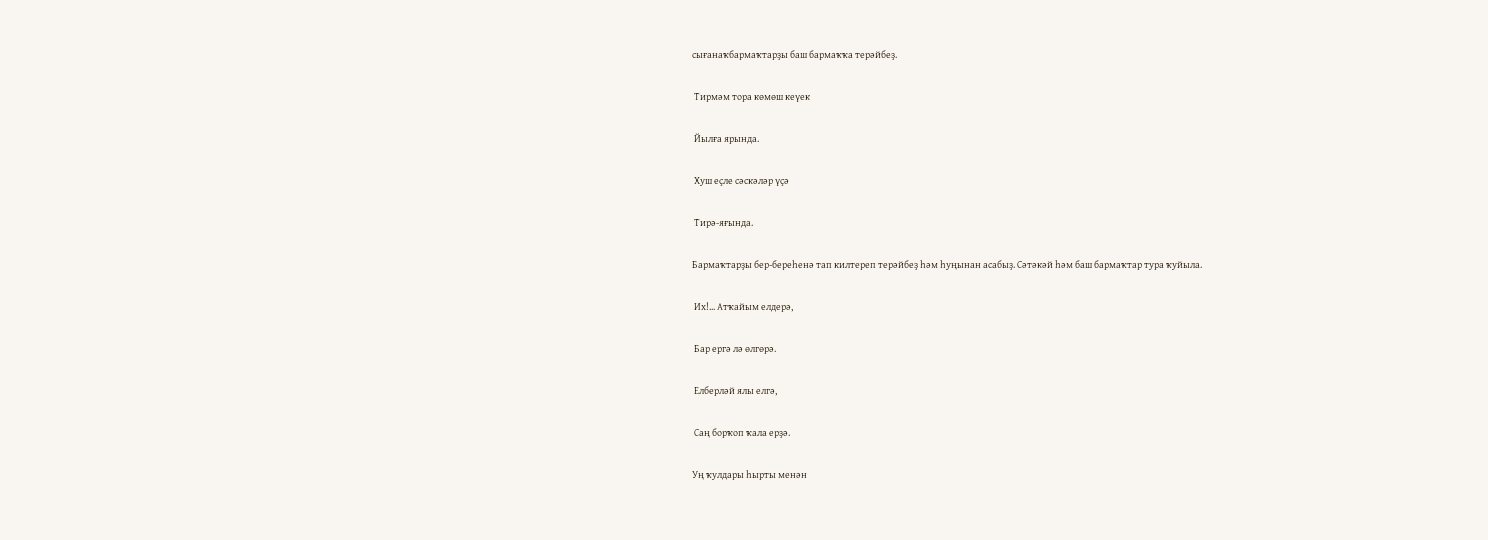сығанаҡбармаҡтарҙы баш бармаҡҡа терәйбеҙ.

 Тирмәм тора көмөш кеүек

 Йылға ярында.

 Хуш еҫле сәскәләр үҫә

 Тирә-яғында.

Бармаҡтарҙы бер-береһенә тап килтереп терәйбеҙ һәм һуңынан асабыҙ. Сәтәкәй һәм баш бармаҡтар тура ҡуйыла.

 Их!... Атҡайым елдерә,

 Бар ергә лә өлгөрә.

 Елберләй ялы елгә,

 Саң борҡоп ҡала ерҙә.

Уң ҡулдары һырты менән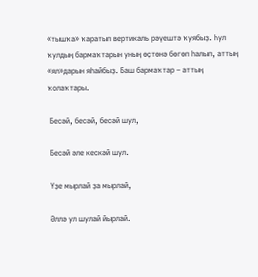«тышҡа» ҡаратып вертикаль рәүештә ҡуябыҙ. Һул ҡулдың бармаҡтарын уның өҫтөнә бөгөп һалып, аттың «ял»дарын яһайбыҙ. Баш бармаҡтар – аттың ҡолаҡтары.

 Бесәй, бесәй, бесәй шул,

 Бесәй әле кескәй шул.

 Үҙе мырлай ҙа мырлай,

 Әллә ул шулай йырлай.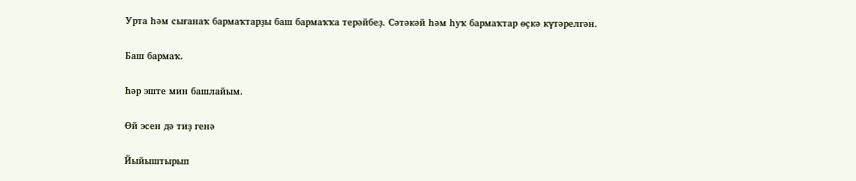Урта һәм сығанаҡ бармаҡтарҙы баш бармаҡҡа терәйбеҙ. Сәтәкәй һәм һуҡ бармаҡтар өҫкә күтәрелгән.

Баш бармаҡ.

Һәр эште мин башлайым.

Өй эсен дә тиҙ генә

Йыйыштырып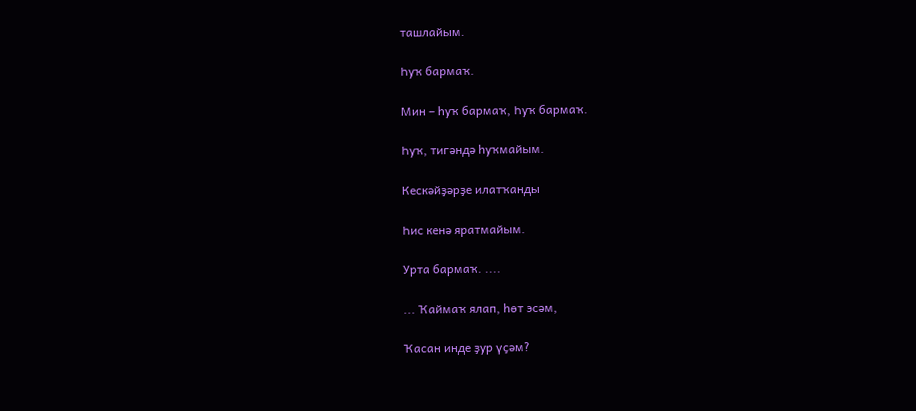ташлайым.

Һуҡ бармаҡ.

Мин – һуҡ бармаҡ, Һуҡ бармаҡ.

Һуҡ, тигәндә һуҡмайым.

Кескәйҙәрҙе илатҡанды

Һис кенә яратмайым.

Урта бармаҡ. ....

... Ҡаймаҡ ялап, һөт эсәм,

Ҡасан инде ҙур үҫәм?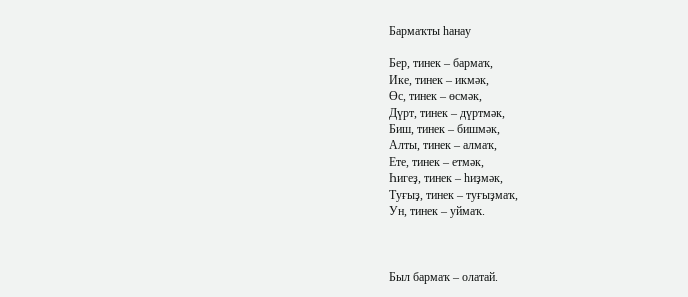Бармаҡты һанау

Бер, тинек – бармаҡ,
Ике, тинек – икмәк,
Өс, тинек – өсмәк,
Дүрт, тинек – дүртмәк,
Биш, тинек – бишмәк,
Алты, тинек – алмаҡ,
Ете, тинек – етмәк,
Һигеҙ, тинек – һиҙмәк,
Туғыҙ, тинек – туғыҙмаҡ,
Ун, тинек – уймаҡ.



Был бармаҡ – олатай.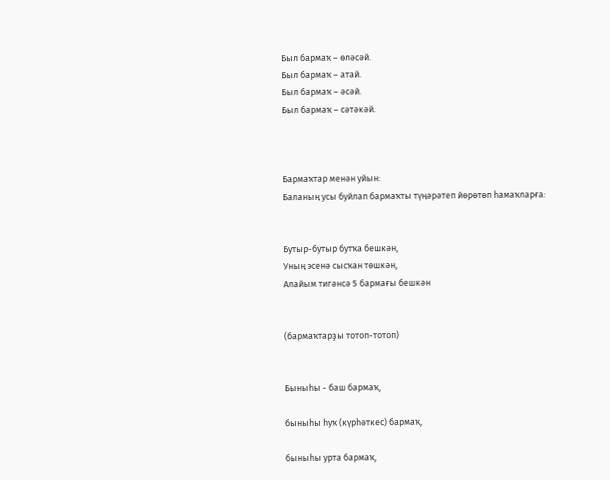Был бармаҡ – өләсәй.
Был бармаҡ – атай.
Был бармаҡ – әсәй.
Был бармаҡ – сәтәкәй.



Бармаҡтар менән уйын:
Баланың усы буйлап бармаҡты түңәрәтеп йөрөтөп һамаҡларға:


Бутыр-бутыр бутҡа бешкән,
Уның эсенә сысҡан төшкән,
Алайым тигәнсә 5 бармағы бешкән


(бармаҡтарҙы тотоп-тотоп)


Быныһы - баш бармаҡ,

быныһы һуҡ (күрһәткес) бармаҡ,

быныһы урта бармаҡ,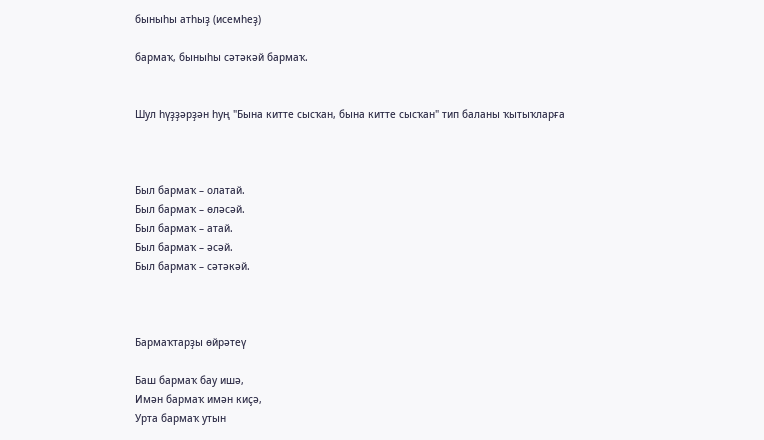быныһы атһыҙ (исемһеҙ)

бармаҡ, быныһы сәтәкәй бармаҡ.


Шул һүҙҙәрҙән һуң "Бына китте сысҡан, бына китте сысҡан" тип баланы ҡытыҡларға



Был бармаҡ – олатай.
Был бармаҡ – өләсәй.
Был бармаҡ – атай.
Был бармаҡ – әсәй.
Был бармаҡ – сәтәкәй.



Бармаҡтарҙы өйрәтеү

Баш бармаҡ бау ишә,
Имән бармаҡ имән киҫә,
Урта бармаҡ утын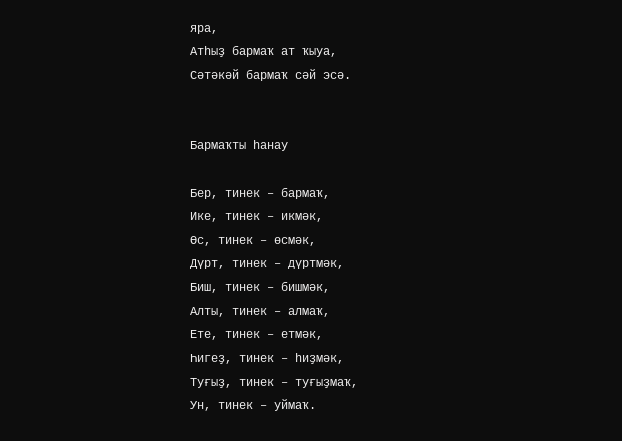яра,
Атһыҙ бармаҡ ат ҡыуа,
Сәтәкәй бармаҡ сәй эсә.


Бармаҡты һанау

Бер, тинек – бармаҡ,
Ике, тинек – икмәк,
Өс, тинек – өсмәк,
Дүрт, тинек – дүртмәк,
Биш, тинек – бишмәк,
Алты, тинек – алмаҡ,
Ете, тинек – етмәк,
Һигеҙ, тинек – һиҙмәк,
Туғыҙ, тинек – туғыҙмаҡ,
Ун, тинек – уймаҡ.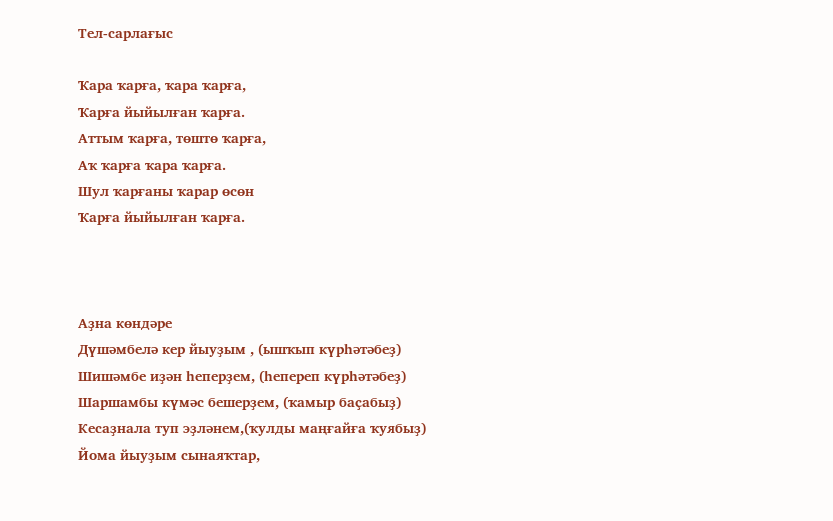Тел-сарлағыс

Ҡара ҡарға, ҡара ҡарға,
Ҡарға йыйылған ҡарға.
Аттым ҡарға, төштө ҡарға,
Аҡ ҡарға ҡара ҡарға.
Шул ҡарғаны ҡарар өсөн
Ҡарға йыйылған ҡарға.



Аҙна көндәре
Дүшәмбелә кер йыуҙым , (ышҡып күрһәтәбеҙ)
Шишәмбе иҙән һеперҙем, (һепереп күрһәтәбеҙ)
Шаршамбы күмәс бешерҙем, (ҡамыр баҫабыҙ)
Кесаҙнала туп эҙләнем,(ҡулды маңғайға ҡуябыҙ)
Йома йыуҙым сынаяҡтар,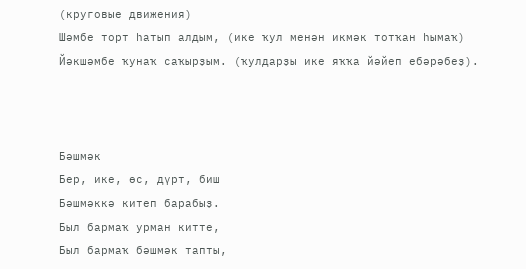(круговые движения)
Шәмбе торт һатып алдым, (ике ҡул менән икмәк тотҡан һымаҡ)
Йәкшәмбе ҡунаҡ саҡырҙым. (ҡулдарҙы ике яҡҡа йәйеп ебәрәбеҙ).



Бәшмәк
Бер, ике, өс, дүрт, биш
Бәшмәккә китеп барабыҙ.
Был бармаҡ урман китте,
Был бармаҡ бәшмәк тапты,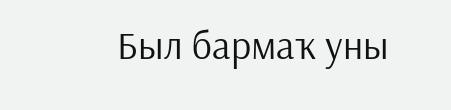Был бармаҡ уны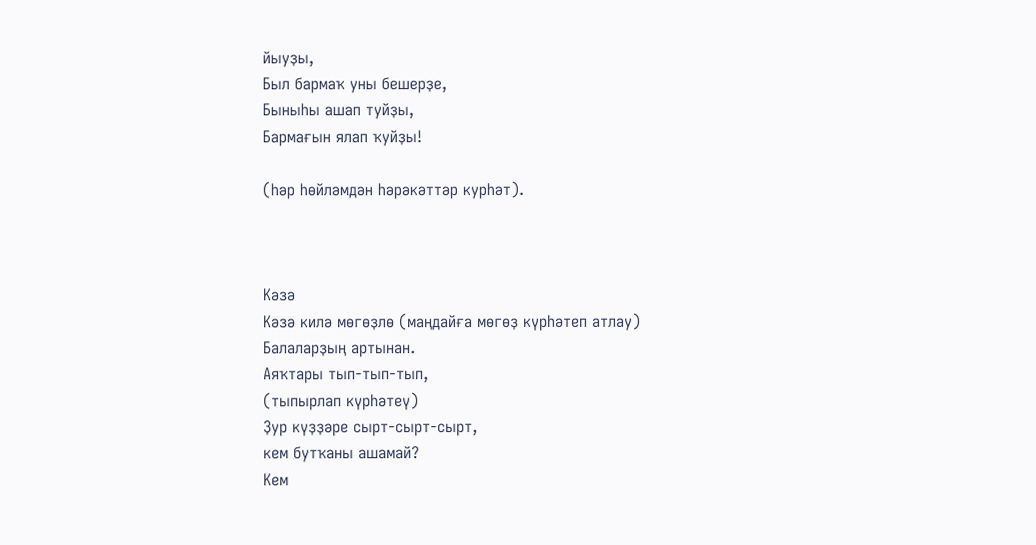йыуҙы,
Был бармаҡ уны бешерҙе,
Быныһы ашап туйҙы,
Бармағын ялап ҡуйҙы!

(һәр һөйләмдән һәрәкәттәр курһәт).



Кәзә
Кәзә килә мөгөҙлө (маңдайға мөгөҙ күрһәтеп атлау)
Балаларҙың артынан.
Аяҡтары тып-тып-тып,
(тыпырлап күрһәтеү)
Ҙур күҙҙәре сырт-сырт-сырт,
кем бутҡаны ашамай?
Кем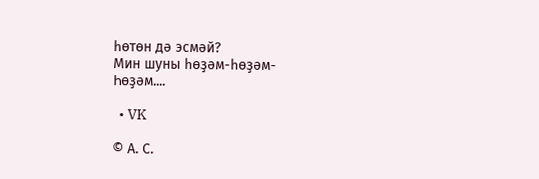һөтөн дә эсмәй?
Мин шуны һөҙәм-һөҙәм-
Һөҙәм....

  • VK

© А. С.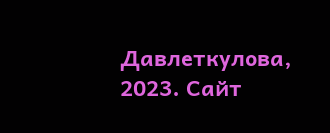Давлеткулова, 2023. Сайт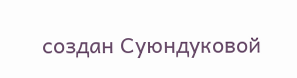создан Суюндуковой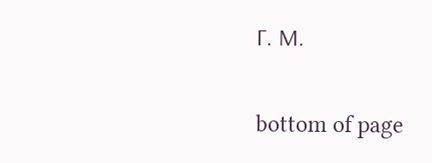Г. М.

bottom of page